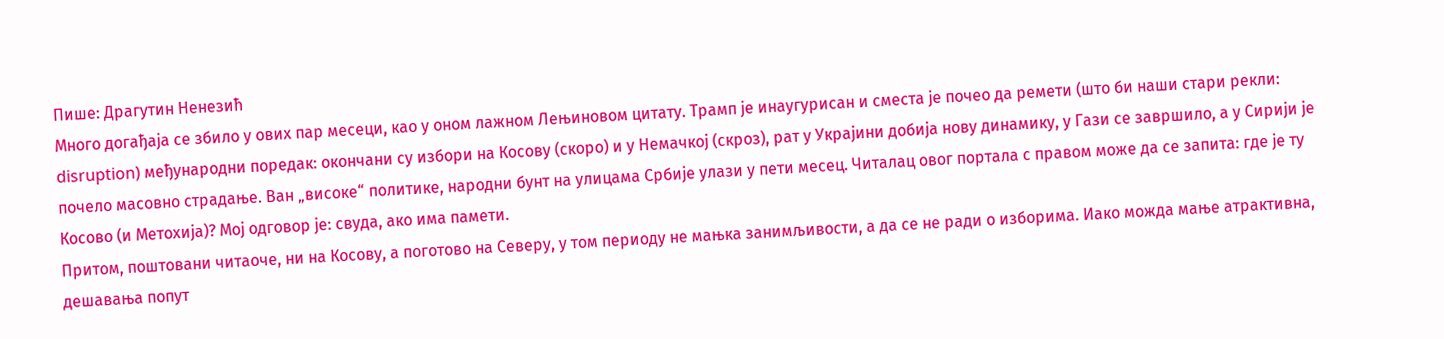Пише: Драгутин Ненезић
Много догађаја се збило у ових пар месеци, као у оном лажном Лењиновом цитату. Трамп је инаугурисан и сместа је почео да ремети (што би наши стари рекли: disruption) међународни поредак: окончани су избори на Косову (скоро) и у Немачкој (скроз), рат у Украјини добија нову динамику, у Гази се завршило, а у Сирији је почело масовно страдање. Ван „високе“ политике, народни бунт на улицама Србије улази у пети месец. Читалац овог портала с правом може да се запита: где је ту Косово (и Метохија)? Мој одговор је: свуда, ако има памети.
Притом, поштовани читаоче, ни на Косову, а поготово на Северу, у том периоду не мањка занимљивости, а да се не ради о изборима. Иако можда мање атрактивна, дешавања попут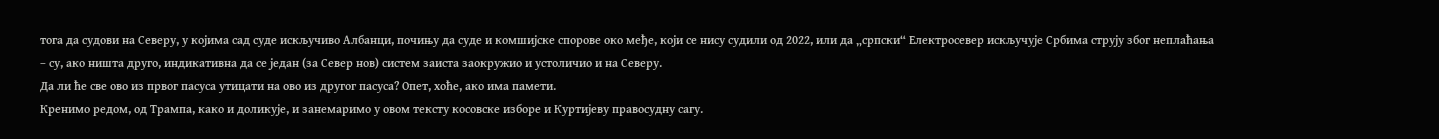тога да судови на Северу, у којима сад суде искључиво Албанци, почињу да суде и комшијске спорове око међе, који се нису судили од 2022, или да „српски“ Електросевер искључује Србима струју због неплаћања – су, ако ништа друго, индикативна да се један (за Север нов) систем заиста заокружио и устоличио и на Северу.
Да ли ће све ово из првог пасуса утицати на ово из другог пасуса? Опет, хоће, ако има памети.
Кренимо редом, од Трампа, како и доликује, и занемаримо у овом тексту косовске изборе и Куртијеву правосудну сагу.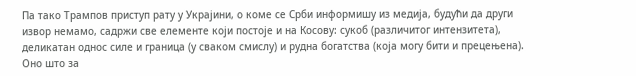Па тако Трампов приступ рату у Украјини, о коме се Срби информишу из медија, будући да други извор немамо, садржи све елементе који постоје и на Косову: сукоб (различитог интензитета), деликатан однос силе и граница (у сваком смислу) и рудна богатства (која могу бити и прецењена). Оно што за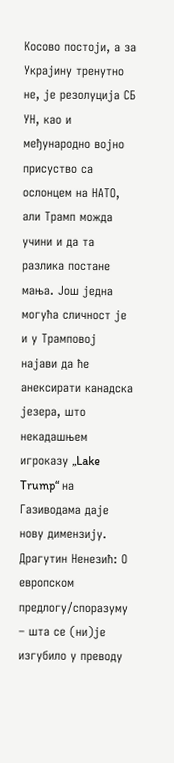Косово постоји, а за Украјину тренутно не, је резолуција СБ УН, као и међународно војно присуство са ослонцем на НАТО, али Трамп можда учини и да та разлика постане мања. Још једна могућа сличност је и у Трамповој најави да ће анексирати канадска језера, што некадашњем игроказу „Lake Trump“ на Газиводама даје нову димензију.
Драгутин Ненезић: О европском предлогу/споразуму – шта се (ни)је изгубило у преводу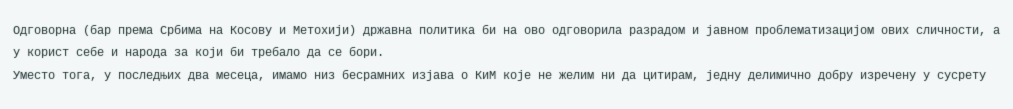Одговорна (бар према Србима на Косову и Метохији) државна политика би на ово одговорила разрадом и јавном проблематизацијом ових сличности, а у корист себе и народа за који би требало да се бори.
Уместо тога, у последњих два месеца, имамо низ бесрамних изјава о КиМ које не желим ни да цитирам, једну делимично добру изречену у сусрету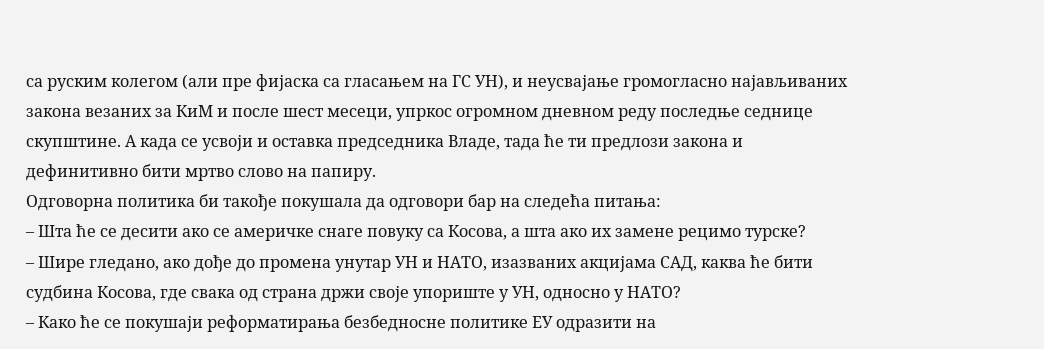са руским колегом (али пре фијаска са гласањем на ГС УН), и неусвајање громогласно најављиваних закона везаних за КиМ и после шест месеци, упркос огромном дневном реду последње седнице скупштине. А када се усвоји и оставка председника Владе, тада ће ти предлози закона и дефинитивно бити мртво слово на папиру.
Одговорна политика би такође покушала да одговори бар на следећа питања:
– Шта ће се десити ако се америчке снаге повуку са Косова, а шта ако их замене рецимо турске?
– Шире гледано, ако дође до промена унутар УН и НАТО, изазваних акцијама САД, каква ће бити судбина Косова, где свака од страна држи своје упориште у УН, односно у НАТО?
– Како ће се покушаји реформатирања безбедносне политике ЕУ одразити на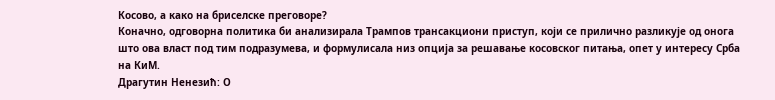Косово, а како на бриселске преговоре?
Коначно, одговорна политика би анализирала Трампов трансакциони приступ, који се прилично разликује од онога што ова власт под тим подразумева, и формулисала низ опција за решавање косовског питања, опет у интересу Срба на КиМ.
Драгутин Ненезић: О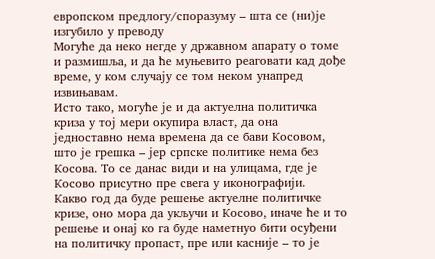европском предлогу/споразуму – шта се (ни)је изгубило у преводу
Могуће да неко негде у државном апарату о томе и размишља, и да ће муњевито реаговати кад дође време, у ком случају се том неком унапред извињавам.
Исто тако, могуће је и да актуелна политичка криза у тој мери окупира власт, да она једноставно нема времена да се бави Косовом, што је грешка – јер српске политике нема без Косова. То се данас види и на улицама, где је Косово присутно пре свега у иконографији.
Какво год да буде решење актуелне политичке кризе, оно мора да укључи и Косово, иначе ће и то решење и онај ко га буде наметнуо бити осуђени на политичку пропаст, пре или касније – то је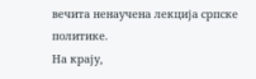вечита ненаучена лекција српске политике.
На крају,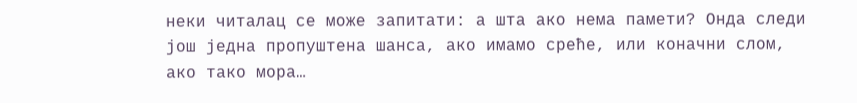неки читалац се може запитати: а шта ако нема памети? Онда следи још једна пропуштена шанса, ако имамо среће, или коначни слом, ако тако мора…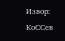Извор: КоССев